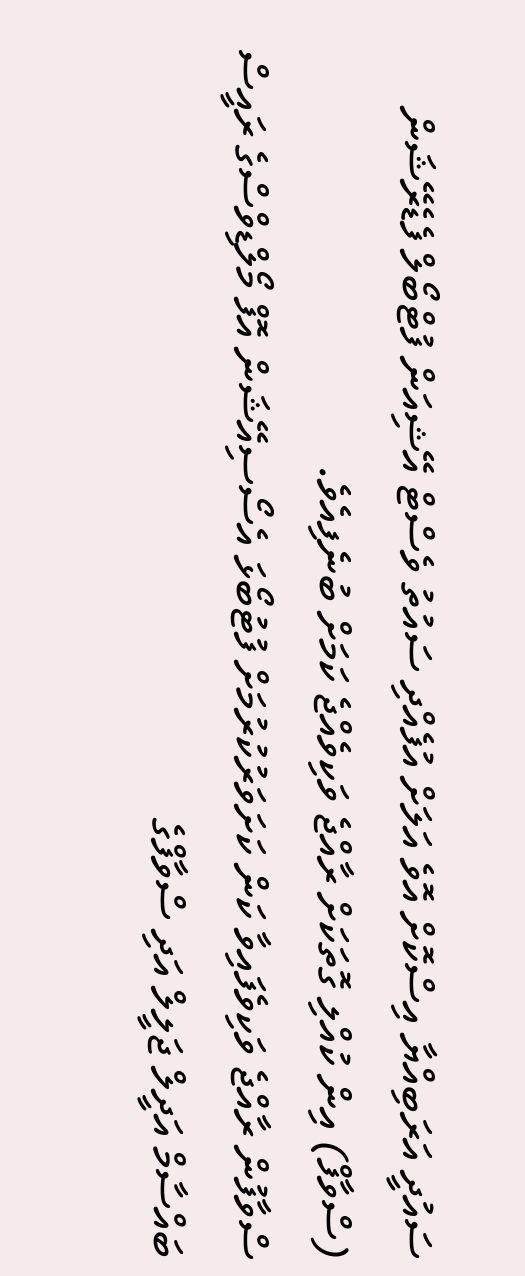ސައުދީ އަރަބިއްޔާ އިސްކޮށް އޮވެ އަލަށް އުފެއްދި ސައުތު ވެސްޓް އޭޝިއަން ފުޓްބޯލް ފެޑެރޭޝަން (ސްވާފް) އިން ކުއްލި ގޮތަކަށް ރާއްޖެ ވަކިވެއްޖެ ކަމަށް ބުނެފިއެވެ.
ސްވާފުން ރާއްޖެ ވަކިވެފައިވާ ކަން ކަށަވަރުކުރުމަށް ފުޓުބޯޅަ އެސޯސިއޭޝަން އޮފް މޯލްޑިވްސްގެ ރައީސް ބައްސާމް އަދީލް ޖަލީލް އަދި ސްވާފްގެ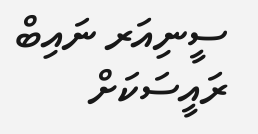ސީނިއަރ ނައިބް ރައީސަކަށް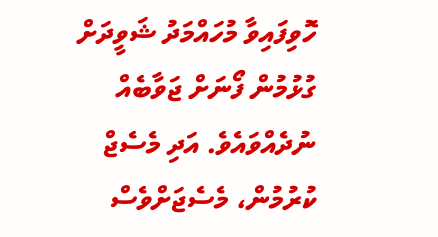ހޮވިފައިވާ މުހައްމަދު ޝަވީދަށް ގުޅުމުން ފޯނަށް ޖަވާބެއް ނުދެއްވައެވެ. އަދި މެސެޖް ކުރުމުން، މެސެޖަށްވެސް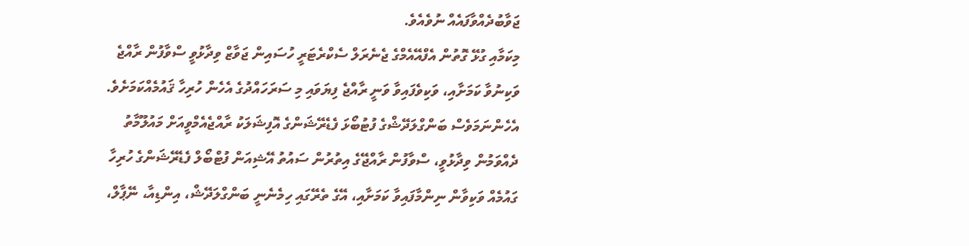ޖަވާބުދެއްވާފައެއް ނުވެއެވެ.
މިކަމާއި ގުޅޭ ގޮތުން އެފްއޭއެމްގެ ޖެނެރަލް ސެކްރެޓަރީ ހުސައިން ޖަވާޒް ވިދާޅުވީ ސްވާފުން ރާއްޖެ ވަކިނުވާ ކަމަށާއި، ވަކިވެފައިވާ ވަނީ ރާއްޖެ ފިޔަވައި މި ސަރަހައްދުގެ އެހެން ހުރިހާ ޤައުމެއްކަމަށެވެ.
އެހެންނަމަވެސް ބަންގްލަދޭޝްގެ ފުޓުބޯޅަ ފެޑެރޭޝަންގެ އޮފިޝަލަކު ރާއްޖެއެމްވީއަށް މައުލޫމާތު ދެއްވަމުން ވިދާޅުވީ، ސްވާފުން ރާއްޖޭގެ އިތުރުން ސައުތު އޭޝިއަން ފުޓްބޯލް ފެޑެރޭޝަންގެ ހުރިހާ ގައުމެއް ވަކިވާން ނިންމާފައިވާ ކަމަށާއި، އޭގެ ތެރޭގައި ހިމެނެނީ ބަންގްލަދޭޝް، އިންޑިއާ، ނޭޕާލް،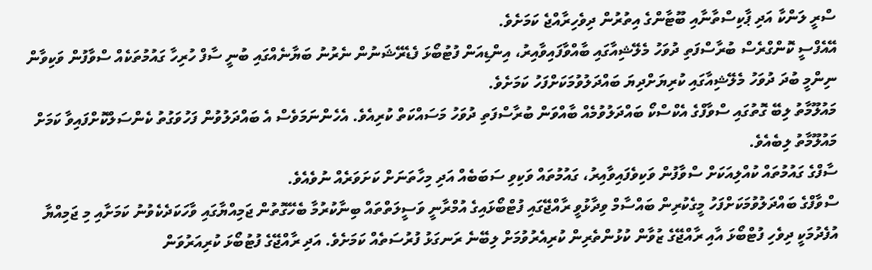ސްރީ ލަންކާ އަދި ޕާކިސްތާނާއި ބޫޓާންގެ އިތުރުން ދިވެހިރާއްޖެ ކަމަށެވެ.
އޭއެފްސީ ކޮންގްރެސް ބުރާސްފަތި ދުވަހު މެލޭޝިއާގައި ބާއްވާފައިވާއިރު، އިންޑިއަން ފުޓުބޯޅަ ފެޑެރޭޝަނުން ނެރުނު ބަޔާނެއްގައި ބުނީ ސާފް ހުރިހާ ގައުމުތަކެއް ސްވާފުން ވަކިވާން ނިންމީ ބުދަ ދުވަހު މެލޭޝިއާގައި ކުރިޔަށްދިޔަ ބައްދަލުވުމަކަށްފަހު ކަމަށެވެ.
މައުލޫމާތު ލިބޭ ގޮތުގައި ސްވާފްގެ އެކްސްކޯ ބައްދަލުވުމެއް ބާއްވަން ބުރާސްފަތި ދުވަހު މަސައްކަތް ކުރިއެވެ. އެހެންނަމަވެސް އެ ބައްދަލުވުން ފަހުވަގުތު ކެންސަލްކޮށްފައިވާ ކަމަށް މައުލޫމާތު ލިބެއެވެ.
ސާފްގެ ގައުމުތައް ކުއްލިއަކަށް ސްވާފުން ވަކިވެފައިވާއިރު، ގައުމުތައް ވަކިވި ސަބަބެއް އަދި މިހާތަނަށް ކަށަވަރެއް ނުވެއެވެ.
ސްވާފްގެ ބައްދަލުވުމަކަށްފަހު މީގެކުރިން ބައްސާމް ވިދާޅުވީ ރާއްޖޭގައި ފުޓްބޯޅައިގެ އުމްރާނީ ވަސީލަތްތައް ބިނާކުރުމާ ބެހޭގޮތުން ޖަމިއްޔާގައި ވާހަކަދެކެވުނު ކަމަށާއި މި ޖަމިއްޔާ އުފެދުމަކީ ދިވެހި ފުޓްބޯޅަ އާއި ރާއްޖޭގެ ޒުވާން ކުޅުންތެރިން ކުރިއެރުވުމަށް ލިބޭނެ ރަނގަޅު ފުރުސަތެއް ކަމަށެވެ. އަދި ރާއްޖޭގެ ފުޓުބޯޅަ ކުރިއަރުވަން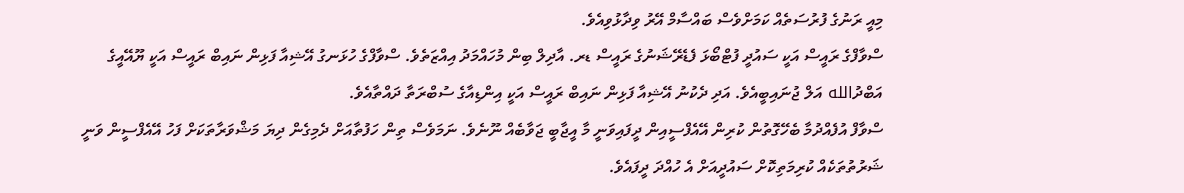މިއީ ރަނުގެ ފުރުސަތެއް ކަމަށްވެސް ބައްސާމް އޭރު ވިދާޅުވިއެވެ.
ސްވާފްގެ ރައީސް އަކީ ސައުދީ ފުޓްބޯޅަ ފެޑެރޭޝަނުގެ ރައީސް ޑރ. އާދިލް ބިން މުހައްމަދު އިއްޒަތެވެ. ސްވާފްގެ ހުޅަނގު އޭޝިއާ ފަޅިން ނައިބް ރައީސް އަކީ ޔޫއޭއީގެ އަބްދުالله އަލް ޖުނައިބީއެވެ. އަދި ދެކުނު އޭޝިއާ ފަޅިން ނައިބް ރައީސް އަކީ އިންޑިއާގެ ސުބްރަތާ ދައްތާއެވެ.
ސްވާފް އުފެއްދުމާ ބެހޭގޮތުން ކުރިން އޭއެފްސީއިން ދީފައިވަނީ މާ އީޖާބީ ޖަވާބެއް ނޫނެވެ. ނަމަވެސް ތިން ހަފުތާއަށް ދެމިގެން ދިޔަ މަޝްވަރާތަކަށް ފަހު އޭއެފްސީން ވަނީ ޝަރުތުތަކެއް ކުރިމަތިކޮށް ސައުދީއަށް އެ ހުއްދަ ދީފައެވެ.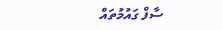ސާފް ގައުމުތައް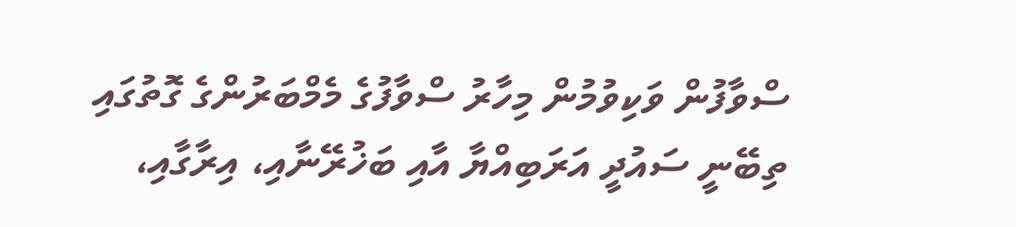ސްވާފުން ވަކިވުމުން މިހާރު ސްވާފުގެ މެމްބަރުންގެ ގޮތުގައި ތިބޭނީ ސައުދީ އަރަބިއްޔާ އާއި ބަޚުރޭނާއި، އިރާގާއި،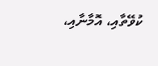ކުވޭތާއި، އޮމާނާއި،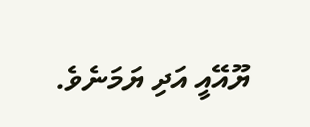ޔޫއޭއީ އަދި ޔަމަނެވެ.